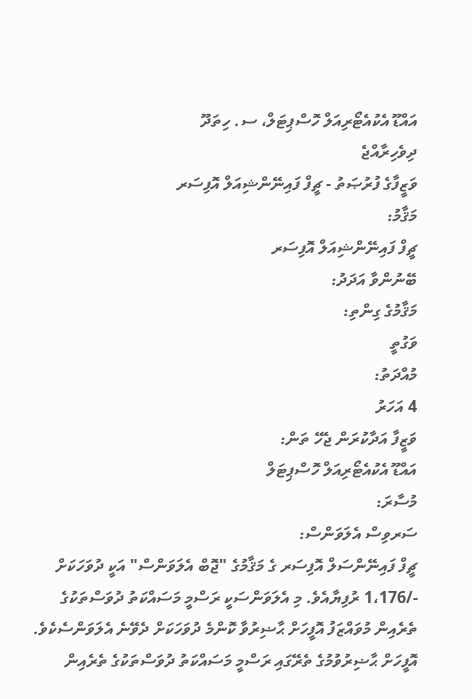އައްޑޫ އެކުއެޓޯރިއަލް ހޮސްޕިޓަލް، ސ. ހިތަދޫ
ދިވެހިރާއްޖެ
ވަޒީފާގެ ފުރުޞަތު - ޗީފް ފައިނޭންޝިއަލް އޮފިސަރ
މަޤާމު:
ޗީފް ފައިނޭންޝިއަލް އޮފިސަރ
ބޭނުންވާ އަދަދު:
މަޤާމުގެ ގިންތި:
ވަގުތީ
މުއްދަތު:
4 އަހަރު
ވަޒީފާ އަދާކުރަން ޖެހޭ ތަން:
އައްޑޫ އެކުއެޓޯރިއަލް ހޮސްޕިޓަލް
މުސާރަ:
ސަރވިސް އެލަވަންސް:
ޗީފް ފައިނޭންސަލް އޮފިސަރ ގެ މަޤާމުގެ "ޖޮބް އެލަވަންސް" އަކީ ދުވަހަކަށް -/1،176 ރުފިޔާއެވެ. މި އެލަވަންސަކީ ރަސްމީ މަސައްކަތު ދުވަސްތަކުގެ ތެރެއިން މުވައްޒަފު އޮފީހަށް ޙާޟިރުވާ ކޮންމެ ދުވަހަކަށް ދެވޭނެ އެލަވަންސެކެވެ. އޮފީހަށް ޙާޟިރުވުމުގެ ތެރޭގައި ރަސްމީ މަސައްކަތު ދުވަސްތަކުގެ ތެރެއިން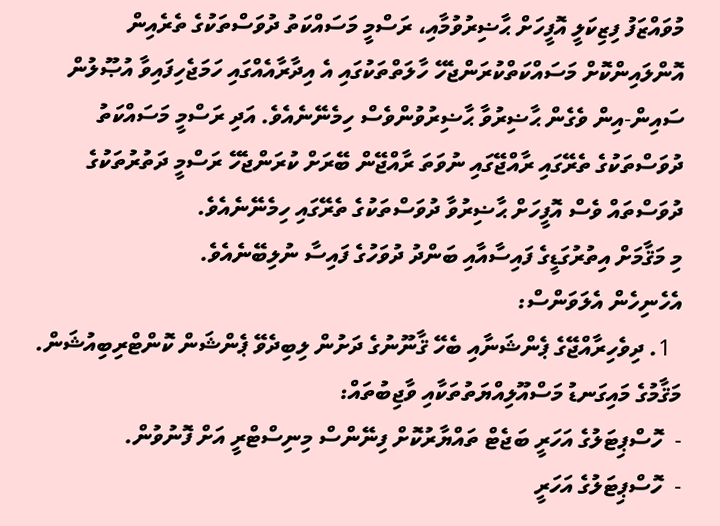މުވައްޒަފު ފިޒިކަލީ އޮފީހަށް ޙާޟިރުވުމާއި، ރަސްމީ މަސައްކަތު ދުވަސްތަކުގެ ތެރެއިން އޮންލައިންކޮށް މަސައްކަތްކުރަންޖެހޭ ހާލަތްތަކުގައި އެ އިދާރާއެއްގައި ހަމަޖެހިފައިވާ އުޞޫލުން ސައިން-އިން ވެގެން ޙާޟިރުވާ ޙާޟިރުވުންވެސް ހިމެނޭނެއެވެ. އަދި ރަސްމީ މަސައްކަތު ދުވަސްތަކުގެ ތެރޭގައި ރާއްޖޭގައި ނުވަތަ ރާއްޖޭން ބޭރަށް ކުރަންޖެހޭ ރަސްމީ ދަތުރުތަކުގެ ދުވަސްތައް ވެސް އޮފީހަށް ޙާޟިރުވާ ދުވަސްތަކުގެ ތެރޭގައި ހިމެނޭނެއެވެ.
މި މަޤާމަށް އިތުރުގަޑީގެ ފައިސާއާއި ބަންދު ދުވަހުގެ ފައިސާ ނުލިބޭނެއެވެ.
އެހެނިހެން އެލަވަންސް:
  1. ދިވެހިރާއްޖޭގެ ޕެންޝަނާއި ބެހޭ ޤާނޫނުގެ ދަށުން ލިބިދެވޭ ޕެންޝަން ކޮންޓްރިބިއުޝަން.
މަޤާމުގެ މައިގަނޑު މަސްއޫލިއްޔަތުތަކާއި ވާޖިބުތައް:
-  ހޮސްޕިޓަލުގެ އަހަރީ ބަޖެޓް ތައްޔާރުކޮށް ފިނޭންސް މިނިސްޓްރީ އަށް ފޮނުވުން.
-  ހޮސްޕިޓަލުގެ އަހަރީ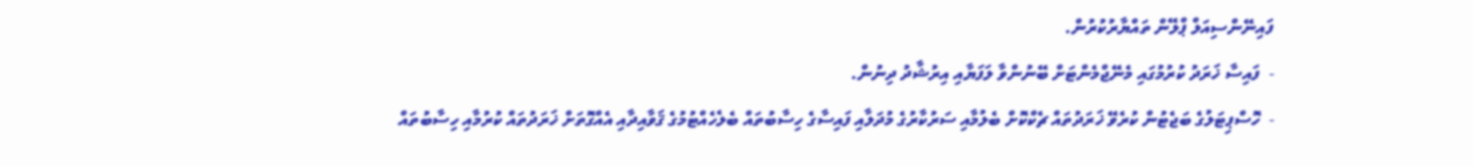ފައިނޭންސިއަލް ޕްލޭން ތައްޔާރުކުރުން.
-  ފައިސާ ޚަރަދު ކުރުމުގައި މެނޭޖްމެންޓަށް ބޭނުންވާ ލަފަޔާއި އިރުޝާދު ދިނުން.
-  ހޮސްޕިޓަލުގެ ބަޖެޓުން ކުރެވޭ ޚަރަދުތައް ޗެކްކޮށް ބެލުމާއި ސަރުކާރުގެ މުދަލާއި ފައިސާގެ ހިސާބުތައް ބެލެހެއްޓުމުގެ ޤަވާއިދާއި އެއްގޮތަށް ޚަރަދުތައް ކުރުމާއި ހިސާބުތައް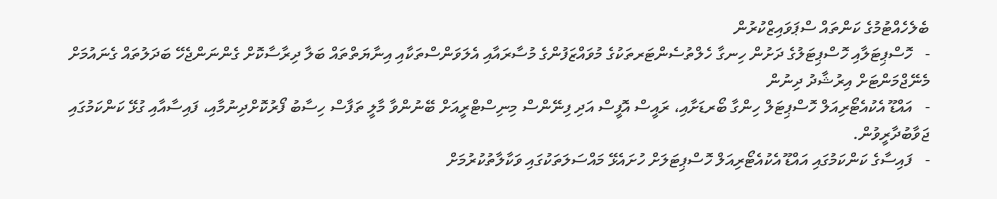ބެލެހެއްޓުމުގެ ކަންތައް ސްޕަވައިޒްކުރުން
-   ހޮސްޕިޓަލާއި ހޮސްޕިޓަލުގެ ދަށުން ހިނގާ ހެލްތުސެންޓަރތަކުގެ މުވައްޒަފުންގެ މުސާރައާއި އެލަވަންސްތަކާއި އިނާޔަތްތައް ބަލާ ދިރާސާކޮށް ގެންނަންޖެހޭ ބަދަލުތައް ގެނައުމަށް މެނޭޖްމަންޓަށް އިރުޝާދު ދިނުން
-   އައްޑޫ އެކުއެޓޯރިއަލް ހޮސްޕިޓަލް ހިންގާ ބޯރޑަށާއި، ރައީސް އޮފީސް އަދި ފިނޭންސް މިނިސްޓްރީއަށް ބޭނުންވާ މާލީ ތަފާސް ހިސާބު ފޯރުކޮށްދިނުމާއި، ފައިސާއާއި ގުޅޭ ކަންކަމުގައި ޖަވާބުދާރީވުން.
-   ފައިސާގެ ކަންކަމުގައި އައްޑޫ އެކުއެޓޯރިއަލް ހޮސްޕިޓަލަށް ހުށައެޅޭ މައްސަލަތަކުގައި ވަކާލާތުކުރުމަށް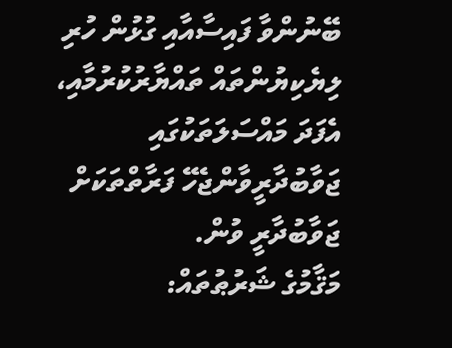ބޭނުންވާ ފައިސާއާއި ގުޅުން ހުރި ލިޔެކިޔުންތައް ތައްޔާރުކުރުމާއި، އެފަދަ މައްސަލަތަކުގައި ޖަވާބުދާރީވާންޖެހޭ ފަރާތްތަކަށް ޖަވާބުދާރީ ވުން.
މަޤާމުގެ ޝަރުޠުތައް: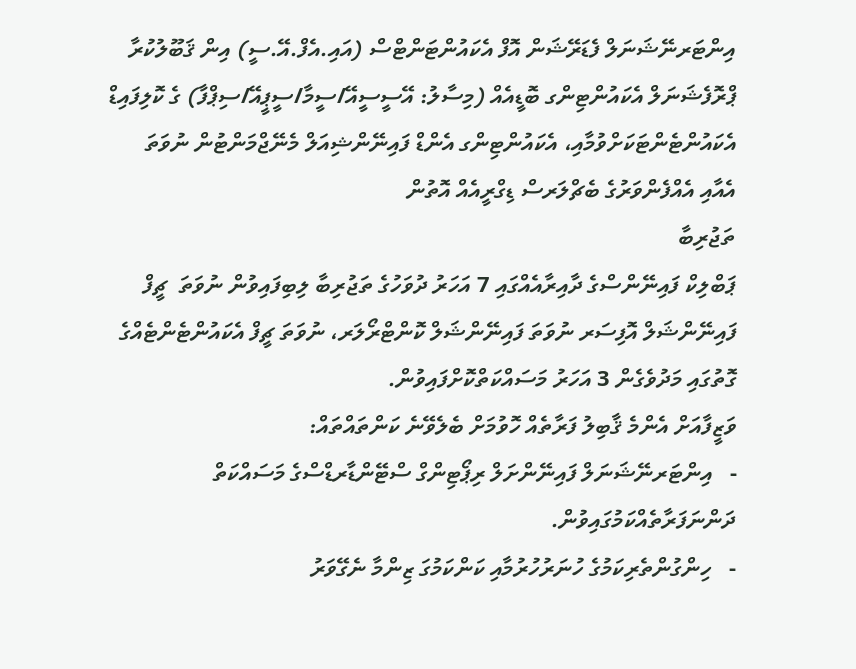އިންޓަރނޭޝަނަލް ފެޑަރޭޝަން އޮފް އެކައުންޓަންޓްސް (އައި.އެފް.އޭ.ސީ) އިން ޤަބޫލުކުރާ ޕްރޮފެޝަނަލް އެކައުންޓިންގ ބޮޑީއެއް (މިސާލު: އޭސީސީއޭ/ސީމާ/ސީޕީއޭ/ސިޕްފާ) ގެ ކޮލިފައިޑް އެކައުންޓެންޓަކަށްވުމާއި، އެކައުންޓިންގ އެންޑް ފައިނޭންޝިއަލް މެނޭޖްމަންޓުން ނުވަތަ އެއާއި އެއްފެންވަރުގެ ބެޗްލަރސް ޑިގްރީއެއް އޮތުން
ތަޖުރިބާ
ޕަބްލިކް ފައިނޭންސްގެ ދާއިރާއެއްގައި 7 އަހަރު ދުވަހުގެ ތަޖުރިބާ ލިބިފައިވުން ނުވަތަ  ޗީފް ފައިނޭންޝަލް އޮފިސަރ ނުވަތަ ފައިނޭންޝަލް ކޮންޓްރޯލަރ، ނުވަތަ ޗީފް އެކައުންޓެންޓެއްގެ ގޮތުގައި މަދުވެގެން 3 އަހަރު މަސައްކަތްކޮށްފައިވުން.
ވަޒީފާއަށް އެންމެ ޤާބިލު ފަރާތެއް ހޮވުމަށް ބެލެވޭނެ ކަންތައްތައް:
-   އިންޓަރނޭޝަނަލް ފައިނޭންށަލް ރިޕޯޓިންގް ސްޓޭންޑާރޑްސްގެ މަސައްކަތް ދަންނަފަރާތެއްކަމުގައިވުން.
-   ހިންގުންތެރިކަމުގެ ހުނަރުހުރުމާއި ކަންކަމުގަ ޒިންމާ ނެގޭވަރު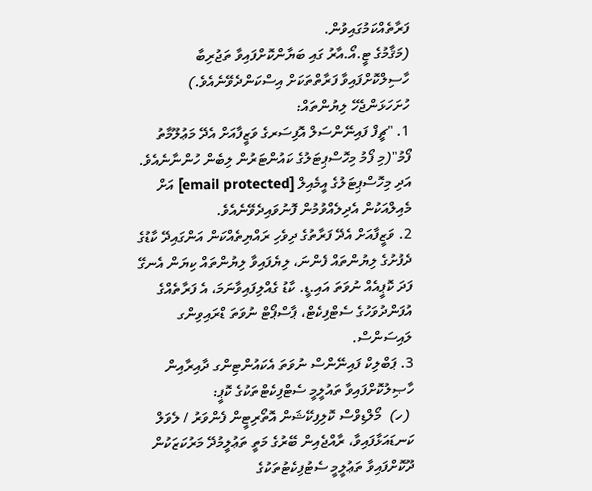ފަރާތެއްކަމުގައިވުން.
(މަޤާމުގެ ޓީ.އޯ.އާރު ގައި ބަޔާންކޮށްފައިވާ ތަޖުރިބާ ހާސިލްކޮށްފައިވާ ފަރާތްތަކަށް އިސްކަންދެވޭނެއެވެ.)
ހުށަހަޅަންޖެހޭ ލިޔުންތައް:
1. "ޗީފް ފައިނޭންސަލް އޮފިސަރގެ ވަޒީފާއަށް އެދޭ މަޢުލޫމާތު ފޯމު"(މި ފޯމު މިހޮސްޕިޓަލުގެ ކައުންޓަރުން ލިބެން ހުންނާނެއެވެ. އަދި މިހޮސްޕިޓަލުގެ އީމެއިލް [email protected] އަށް މެއިލްއަކުން އެދިލެއްވުމުން ފޮނުވައިދެވޭނެއެވެ.
2. ވަޒީފާއަށް އެދޭ ފަރާތުގެ ދިވެހި ރައްޔިތެއްކަން އަންގައިދޭ ކާޑުގެ ދެފުށުގެ ލިޔުންތައް ފެންނަ، ލިޔެފައިވާ ލިޔުންތައް ކިޔަން އެނގޭ ފަދަ ކޮޕީއެއް ނުވަތަ އައި.ޑީ. ކާޑު ގެއްލިފައިވާނަމަ، އެ ފަރާތެއްގެ އުފަންދުވަހުގެ ސެޓްފިކެޓް، ޕާސްޕޯޓް ނުވަތަ ޑްރައިވިންގ ލައިސަންސް.
3. ޕަބްލިކް ފައިނޭންސް ނުވަތަ އެކައުންޓިންގ ދާއިރާއިން ހާޞިލުކޮށްފައިވާ ތައުލީމީ ސެޓްފިކެޓްތަކުގެ ކޮޕީ:
 (ހ)  މޯލްޑިވްސް ކޮލިފިކޭޝަން އޮތޯރިޓީން ފެންވަރު / ލެވަލް ކަނޑައަޅާފައިވާ، ރާއްޖެއިން ބޭރުގެ މަތީ ތަޢުލީމުދޭ މަރުކަޒަކުން ދޫކޮށްފައިވާ ތަޢުލީމީ ސެޓުފިކެޓުތަކުގެ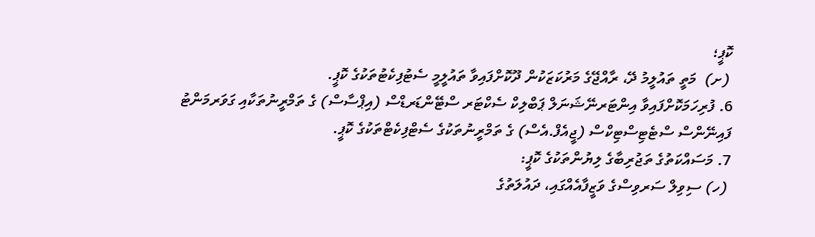ކޮޕީ؛
 (ށ)  މަތީ ތައުލީމު ދޭ، ރާއްޖޭގެ މަރުކަޒަކުން ދޫކޮށްފައިވާ ތައުލީމީ ސެޓުފިކެޓުތަކުގެ ކޮޕީ.
6. ފުރިހަމަކޮށްފައިވާ އިންޓަރނޭޝަނަލް ޕަބްލިކް ސެކްޓަރ ސްޓޭންޑަރޑްސް (އިޕްސާސް) ގެ ތަމްރީނުތަކާއި ގަވަރމަންޓު ފައިނޭންސް ސްޓެޓިސްޓިކްސް (ޖީއެފް.އެސް) ގެ ތަމްރީނުތަކުގެ ސެޓްފިކެޓްތަކުގެ ކޮޕީ.
7. މަސައްކަތުގެ ތަޖުރިބާގެ ލިޔުންތަކުގެ ކޮޕީ:
 (ހ) ސިވިލް ސަރވިސްގެ ވަޒީފާއެއްގައި، ދައުލަތުގެ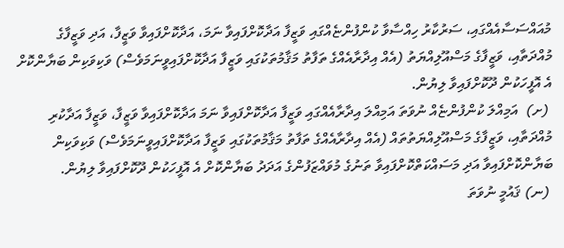މުއައްސަސާއެއްގައި، ސަރުކާރު ހިއްސާވާ ކުންފުންޏެއްގައި ވަޒީފާ އަދާކޮށްފައިވާ ނަމަ، އަދާކޮށްފައިވާ ވަޒީފާ، އަދި ވަޒީފާގެ މުއްދަތާއި، ވަޒީފާގެ މަސްއޫލިއްޔަތު (އެއް އިދާރާއެއްގެ ތަފާތު މަޤާމުތަކުގައި ވަޒީފާ އަދާކޮށްފައިވީނަމަވެސް) ވަކިވަކިން ބަޔާންކޮށް އެ އޮފީހަކުން ދޫކޮށްފައިވާ ލިޔުން.
 (ށ)  އަމިއްލަ ކުންފުންޏެއް ނުވަތަ އަމިއްލަ އިދާރާއެއްގައި ވަޒީފާ އަދާކޮށްފައިވާ ނަމަ އަދާކޮށްފައިވާ ވަޒީފާ، ވަޒީފާ އަދާކުރި މުއްދަތާއި، ވަޒީފާގެ މަސްއޫލިއްޔަތުތައް (އެއް އިދާރާއެއްގެ ތަފާތު މަޤާމުތަކުގައި ވަޒީފާ އަދާކޮށްފައިވީނަމަވެސް) ވަކިވަކިން ބަޔާންކޮށްފައިވާ އަދި މަސައްކަތްކޮށްފައިވާ ތަނުގެ މުވައްޒަފުންގެ އަދަދު ބަޔާންކޮށް އެ އޮފީހަކުން ދޫކޮށްފައިވާ ލިޔުން.
 (ނ) ޤައުމީ ނުވަތަ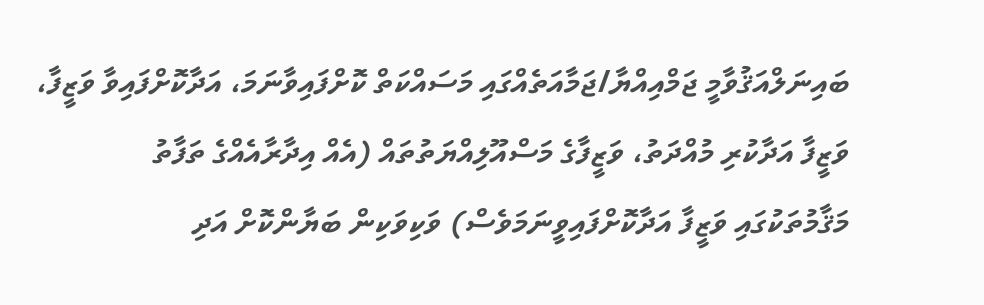ބައިނަލްއަޤުވާމީ ޖަމްއިއްޔާ/ޖަމާއަތެއްގައި މަސައްކަތް ކޮށްފައިވާނަމަ، އަދާކޮށްފައިވާ ވަޒީފާ، ވަޒީފާ އަދާކުރި މުއްދަތު، ވަޒީފާގެ މަސްއޫލިއްޔަތުތައް (އެއް އިދާރާއެއްގެ ތަފާތު މަޤާމުތަކުގައި ވަޒީފާ އަދާކޮށްފައިވީނަމަވެސް) ވަކިވަކިން ބަޔާންކޮށް އަދި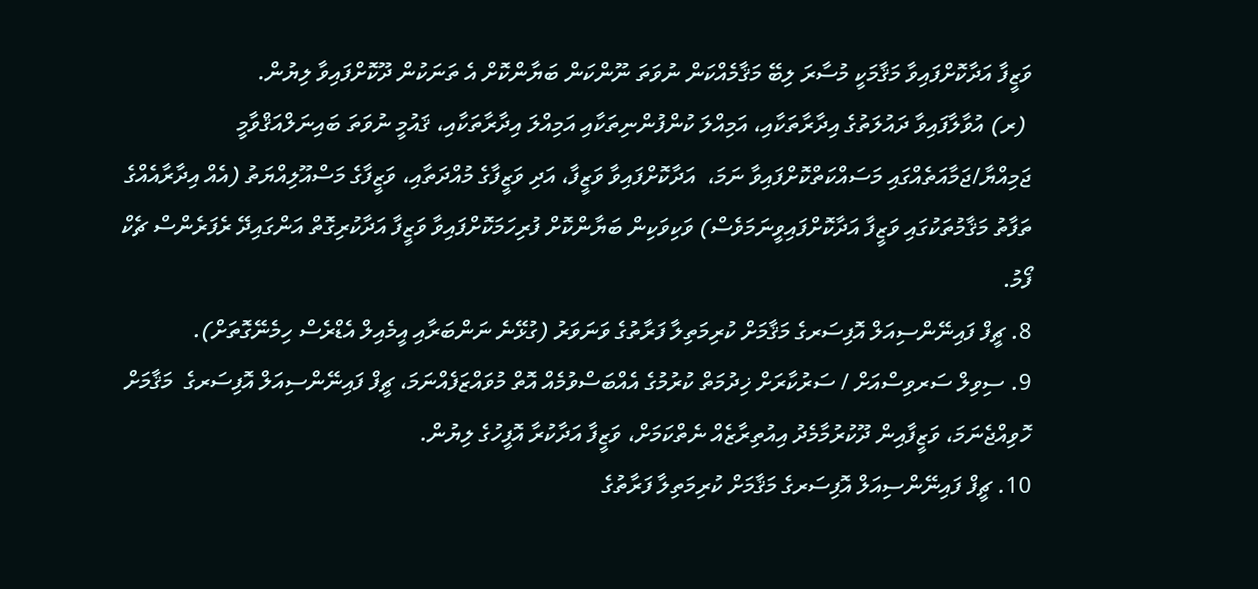ވަޒީފާ އަދާކޮށްފައިވާ މަޤާމަކީ މުސާރަ ލިބޭ މަޤާމެއްކަން ނުވަތަ ނޫންކަން ބަޔާންކޮށް އެ ތަނަކުން ދޫކޮށްފައިވާ ލިޔުން.
 (ރ) އުވާލާފައިވާ ދައުލަތުގެ އިދާރާތަކާއި، އަމިއްލަ ކުންފުންނިތަކާއި އަމިއްލަ އިދާރާތަކާއި، ޤައުމީ ނުވަތަ ބައިނަލްއަޤްވާމީ ޖަމިއްޔާ/ޖަމާއަތެއްގައި މަސައްކަތްކޮށްފައިވާ ނަމަ،  އަދާކޮށްފައިވާ ވަޒީފާ، އަދި ވަޒީފާގެ މުއްދަތާއި، ވަޒީފާގެ މަސްއޫލިއްޔަތު (އެއް އިދާރާއެއްގެ ތަފާތު މަޤާމުތަކުގައި ވަޒީފާ އަދާކޮށްފައިވީނަމަވެސް) ވަކިވަކިން ބަޔާންކޮށް ފުރިހަމަކޮށްފައިވާ ވަޒީފާ އަދާކުރިގޮތް އަންގައިދޭ ރެފަރެންސް ޗެކް ފޯމު.
8. ޗީފް ފައިނޭންސިއަލް އޮފިސަރގެ މަޤާމަށް ކުރިމަތިލާ ފަރާތުގެ ވަނަވަރު (ގުޅޭނެ ނަންބަރާއި އީމެއިލް އެޑްރެސް ހިމެނޭގޮތަށް).
9. ސިވިލް ސަރވިސްއަށް / ސަރުކާރަށް ޚިދުމަތް ކުރުމުގެ އެއްބަސްވުމެއް އޮތް މުވައްޒަފެއްނަމަ، ޗީފް ފައިނޭންސިއަލް އޮފިސަރގެ  މަޤާމަށް ހޮވިއްޖެނަމަ، ވަޒީފާއިން ދޫކުރުމާމެދު އިއުތިރާޒެއް ނެތްކަމަށް، ވަޒީފާ އަދާކުރާ އޮފީހުގެ ލިޔުން.
10. ޗީފް ފައިނޭންސިއަލް އޮފިސަރގެ މަޤާމަށް ކުރިމަތިލާ ފަރާތުގެ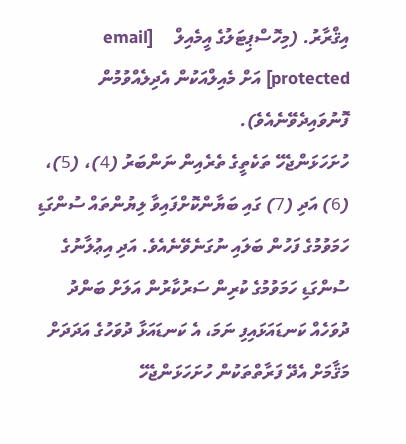އިޤްރާރު. (މިހޮސްޕިޓަލުގެ އީމެއިލް     [email protected] އަށް މެއިލްއަކުން އެދިލެއްވުމުން ފޮނުވައިދެވޭނެއެވެ).
ހުށަހަޅަންޖެހޭ ތަކެތީގެ ތެރެއިން ނަންބަރު (4)، (5)، (6) އަދި (7) ގައި ބަޔާންކޮށްފައިވާ ލިޔުންތައް ސުންގަޑި ހަމަވުމުގެ ފަހުން ބަލައި ނުގަނެވޭނެއެވެ. އަދި އިޢުލާނުގެ ސުންގަޑި ހަމަވުމުގެ ކުރިން ސަރުކާރުން އަލަށް ބަންދު ދުވަހެއް ކަނޑައަޅައިފި ނަމަ، އެ ކަނޑައަޅާ ދުވަހުގެ އަދަދަށް މަޤާމަށް އެދޭ ފަރާތްތަކުން ހުށަހަޅަންޖެހޭ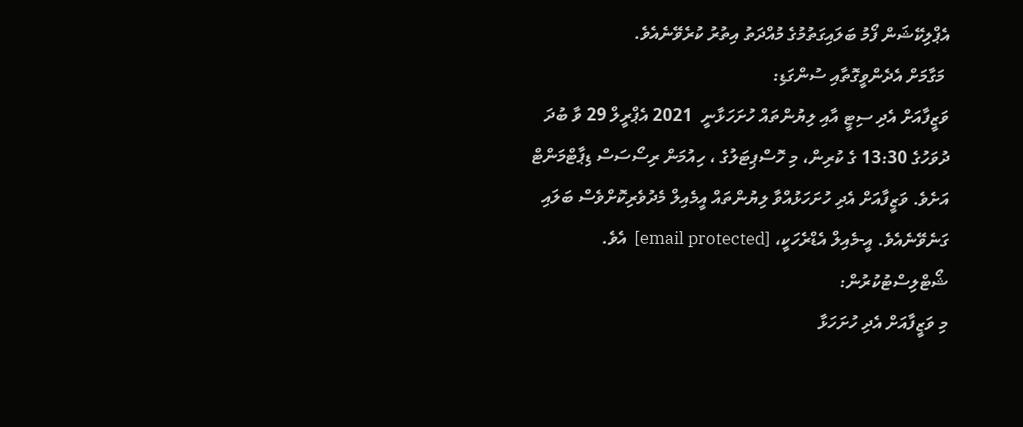އެޕްލިކޭޝަން ފޯމު ބަލައިގަތުމުގެ މުއްދަތު އިތުރު ކުރެވޭނެއެވެ.
 މަގާމަށް އެދެންވީގޮތާއި ސުންގަޑި:
ވަޒީފާއަށް އެދި ސިޓީ އާއި ލިޔުންތައް ހުށަހަޅާނީ  2021 އެޕްރީލް 29 ވާ ބުދަ  ދުވަހުގެ 13:30 ގެ ކުރިން، މި ހޮސްޕިޓަލުގެ ، ހިއުމަން ރިސޯސަސް ޑިޕާޓްމަންޓް އަށެވެ. ވަޒީފާއަށް އެދި ހުށަހަޅުއްވާ ލިޔުންތައް އީމެއިލް މެދުވެރިކޮށްވެސް ބަލައި ގަނެވޭނެއެވެ. އީ-މެއިލް އެޑްރެހަކީ، [email protected]  އެވެ.
ޝޯޓްލިސްޓުކުރުން:
މި ވަޒީފާއަށް އެދި ހުށަހަޅާ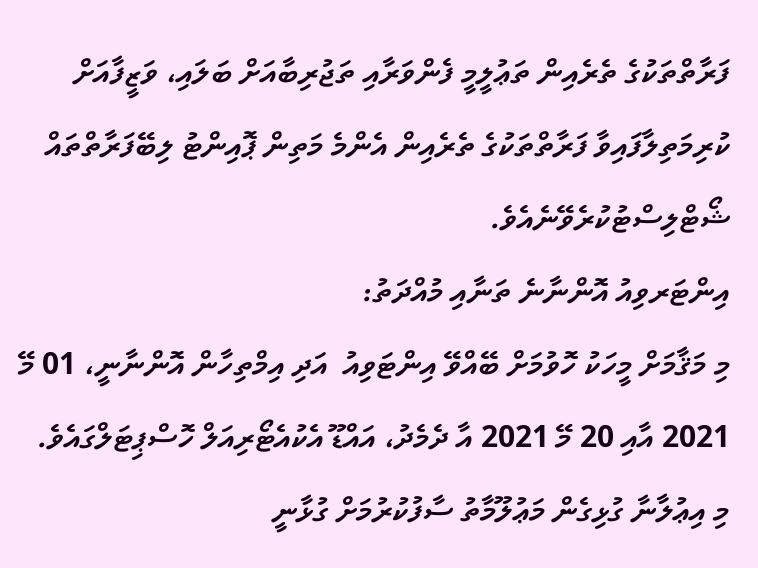ފަރާތްތަކުގެ ތެރެއިން ތަޢުލީމީ ފެންވަރާއި ތަޖުރިބާއަށް ބަލައި، ވަޒީފާއަށް ކުރިމަތިލާފައިވާ ފަރާތްތަކުގެ ތެރެއިން އެންމެ މަތިން ޕޮއިންޓު ލިބޭފަރާތްތައް ޝޯޓްލިސްޓުކުރެވޭނެއެވެ.
އިންޓަރވިއު އޮންނާނެ ތަނާއި މުއްދަތު:
މި މަޤާމަށް މީހަކު ހޮވުމަށް ބޭއްވޭ އިންޓަވިއު  އަދި އިމްތިހާން އޮންނާނީ، 01 މޭ  2021 އާއި 20 މޭ 2021 އާ ދެމެދު، އައްޑޫ އެކުއެޓޯރިއަލް ހޮސްޕިޓަލްގައެވެ.
މި އިޢުލާނާ ގުޅިގެން މަޢުލޫމާތު ސާފުކުރުމަށް ގުޅާނީ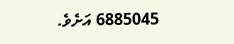6885045 އަށެވެ.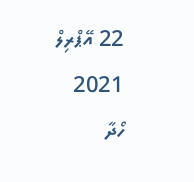22 އޭޕްރިލް 2021
ހޯދާ